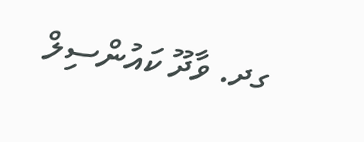ގދ. ވާދޫ ކައުންސިލް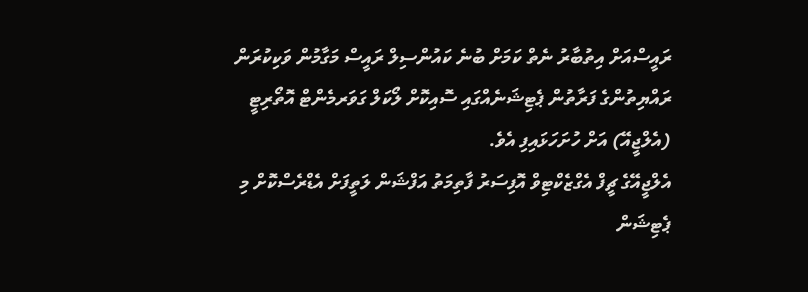ރައީސްއަށް އިތުބާރު ނެތް ކަމަށް ބުނެ ކައުންސިލް ރައީސް މަގާމުން ވަކިކުރަން ރައްޔިތުންގެ ފަރާތުން ޕެޓިޝަނެއްގައި ސޮއިކޮށް ލޯކަލް ގަވަރމެންޓް އޮތޯރިޓީ (އެލްޖީއޭ) އަށް ހުށަހަޅައިފި އެވެ.
އެލްޖީއޭގެ ޗީފް އެގްޒެކްޓިވް އޮފިސަރު ފާތިމަތު އަފްޝަން ލަތީފަށް އެޑްރެސްކޮށް މި ޕެޓިޝަން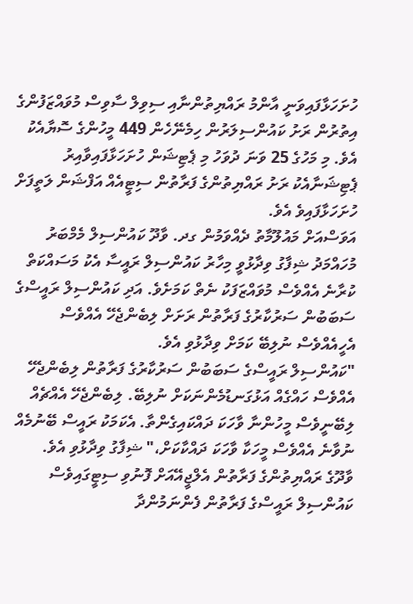ހުށަހަޅާފައިވަނީ އާންމު ރައްޔިތުންނާއި ސިވިލް ސާވިސް މުވައްޒަފުންގެ އިތުރުން ރަށު ކައުންސިލަރުން ހިމެނޭހެން 449 މީހުންގެ ސޮޔާއެކު އެވެ. މި މަހުގެ 25 ވަނަ ދުވަހު މި ޕެޓިޝަން ހުށަހަޅާފައިވާއިރު ޕެޓިޝަނާއެކު ރަށު ރައްޔިތުންގެ ފަރާތުން ސިޓީއެއް އަފްޝަން ލަތީފަށް ހުށަހަޅާފައިވެ އެވެ.
އަވަސްއަށް މައުލޫމާތު ދެއްވަމުން ގދ. ވާދޫ ކައުންސިލް މެމްބަރު މުހައްމަދު ޝިފާގު ވިދާޅުވީ މިހާރު ކައުންސިލް ރައީސާ އެކު މަސައްކަތް ކުރާނެ އެއްވެސް މުވައްޒަފަކު ނެތް ކަމަށެވެ. އަދި ކައުންސިލް ރައީސްގެ ސަބަބުން ސަރުކާރުގެ ފަރާތުން ރަށަށް ލިބެންޖެހޭ އެއްވެސް އެހީއެއްވެސް ނުލިބޭ ކަމަށް ވިދާޅުވި އެވެ.
"ކައުންސިލް ރައީސްގެ ސަބަބުން ސަރުކާރުގެ ފަރާތުން ލިބެންޖެހޭ އެއްވެސް ހައްގެއް އަޅުގަނޑުމެންނަކަށް ނުލިބޭ. ލިބެންޖެހޭ އެއްޗެއް ލިބޭނީވެސް މީހުންނާ ވާހަކަ ދައްކައިގެންތާ. އެކަމަކު ރައީސް ބޭނުމެއް ނުވާނެ އެއްވެސް މީހަކާ ވާހަކަ ދައްކާކަށް،" ޝިފާގު ވިދާޅުވި އެވެ.
ވާދޫގެ ރައްޔިތުންގެ ފަރާތުން އެލްޖީއޭއަށް ފޮނުވި ސިޓީގައިވެސް ކައުންސިލް ރައީސްގެ ފަރާތުން ފެންނަމުންދާ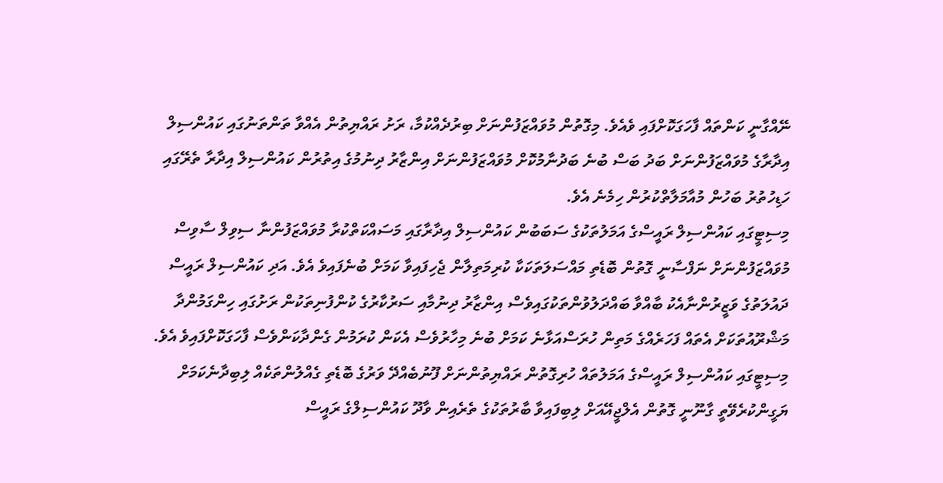ނޭއްގާނީ ކަންތައް ފާހަގަކޮށްފައި ވެއެވެ. މިގޮތުން މުވައްޒަފުންނަށް ބިރުދެއްކުމާ، ރަށު ރައްޔިތުން އެއްވާ ތަންތަނުގައި ކައުންސިލް އިދާރާގެ މުވައްޒަފުންނަށް ބަދު ބަސް ބުނެ ބަދުނާމުކޮށް މުވައްޒަފުންނަށް އިންޒާރު ދިނުމުގެ އިތުރުން ކައުންސިލް އިދާރާ ތެރޭގައި ހަޑިހުތުރު ބަހުން މުއާމަލާތްކުރުން ހިމެނެ އެވެ.
މިސިޓީގައި ކައުންސިލް ރައީސްގެ އަމަލުތަކުގެ ސަބަބުން ކައުންސިލް އިދާރާގައި މަސައްކަތްކުރާ މުވައްޒަފުންނާ ސިވިލް ސާވިސް މުވައްޒަފުންނަށް ނަފްސާނީ ގޮތުން ބޮޑެތި މައްސަލަތަކަކާ ކުރިމަތިލާން ޖެހިފައިވާ ކަމަށް ބުނެފައިވެ އެވެ. އަދި ކައުންސިލް ރައީސް ދައުލަތުގެ ވަޒީރުންނާއެކު ބާއްވާ ބައްދަލުވުންތަކުގައިވެސް އިންޒާރު ދިނުމާއި ސަރުކާރުގެ ކުންފުނިތަކުން ރަށުގައި ހިންގަމުންދާ މަޝްރޫއުތަކަށް އެތައް ފަހަރެއްގެ މަތިން ހުރަސްއަޅާނެ ކަމަށް ބުނެ މިހާރުވެސް އެކަން ކުރަމުން ގެންދާކަންވެސް ފާހަގަކޮށްފައިވެ އެވެ.
މިސިޓީގައި ކައުންސިލް ރައީސްގެ އަމަލުތައް ހުރިގޮތުން ރައްޔިތުންނަށް ފޫނުބެއްދޭ ވަރުގެ ބޮޑެތި ގެއްލުންތަކެއް ލިބިދާނެކަމަށް ޔަގީންކުރެވޭތީ ގާނޫނީ ގޮތުން އެލްޖީއޭއަށް ލިބިފައިވާ ބާރުތަކުގެ ތެރެއިން ވާދޫ ކައުންސިލްގެ ރައީސް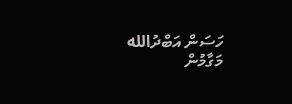ހަސަން އަބްދުالله މަގާމުން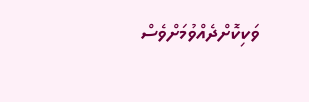ވަކިކޮށްދެއްވުމަށްވެސް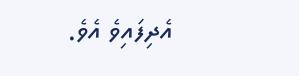އެދިފައިވެ އެވެ.